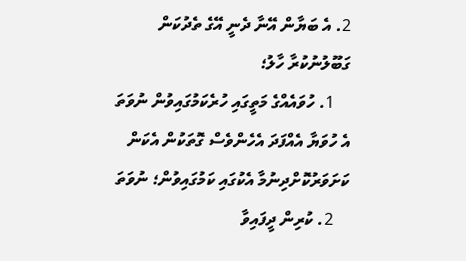2. އެ ބަޔާން އޭނާ ދެނީ އޭގެ ތެދުކަން ގަބޫލުނުކުރާ ހާލު؛
    1. ހުވައެއްގެ މަތީގައި ހުރެކަމުގައިވުން ނުވަތަ އެ ހުވަޔާ އެއްފަދަ އެހެންވެސް ގޮތަކުން އެކަން ކަށަވަރުކޮށްދިނުމާ އެކުގައި ކަމުގައިވުން؛ ނުވަތަ
    2. ކުރިން ދީފައިވާ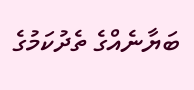ބަޔާނެއްގެ ތެދުކަމުގެ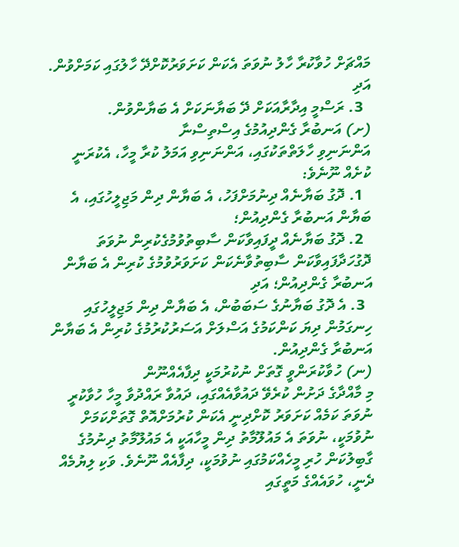މައްޗަށް ހުވާކުރާ ހާލު ނުވަތަ އެކަން ކަށަވަރުކޮށްދޭ ހާލުގައި ކަމަށްވުން. އަދި
  3. ރަސްމީ އިދާރާއަކަށް ދޭ ބަޔާނަކަށް އެ ބަޔާންވުން.
(ށ) އަނބުރާ ގެންދިއުމުގެ އިސްތިސްނާ
އަންނަނިވި ހާލަތްތަކުގައި، އަންނަނިވި އަމަލު ކުރާ މީހާ، އެކުރަނީ ކުށެއް ނޫނެވެ:
  1. ދޮގު ބަޔާނެއް ދިނުމަށްފަހު، އެ ބަޔާން ދިން މަޖިލީހުގައި، އެ ބަޔާން އަނބުރާ ގެންދިއުން؛
  2. ދޮގު ބަޔާނެއް ދީފައިވާކަން ސާބިތުވުމުގެކުރިން ނުވަތަ ދޮގުހަދާފައިވާކަން ސާބިތުވާނެކަން ކަށަވަރުވުމުގެ ކުރިން އެ ބަޔާން އަނބުރާ ގެންދިއުން؛ އަދި
  3. އެ ދޮގު ބަޔާނުގެ ސަބަބުން، އެ ބަޔާން ދިން މަޖިލީހުގައި ހިނގަމުން ދިޔަ ކަންކަމުގެ އަސްލަށް އަސަރުކުރުމުގެ ކުރިން އެ ބަޔާން އަނބުރާ ގެންދިއުން.
(ނ) ހުވާކުރަންވީ ގޮތަށް ނުކުރުމަކީ ދިފާއެއްނޫން
މި މާއްދާގެ ދަށުން ކުރެވޭ ދައުވާއެއްގައި، ދައުވާ ރައްދުވާ މީހާ ހުވާކުރީ ނުވަތަ ކަމެއް ކަށަވަރު ކޮށްދިނީ އެކަން ކުރުމަށްއޮތް ގޮތަށްކަމަށް ނުވުމަކީ، ނުވަތަ އެ މައުލޫމާތު ދިން މީހާއަކީ އެ މައުލޫމާތު ދިނުމުގެ ގާބިލުކަން ހުރި މީހެއްކަމުގައި ނުވުމަކީ، ދިފާއެއް ނޫނެވެ. ވަކި ލިޔުމެއް ދެނީ، ހުވައެއްގެ މަތީގައި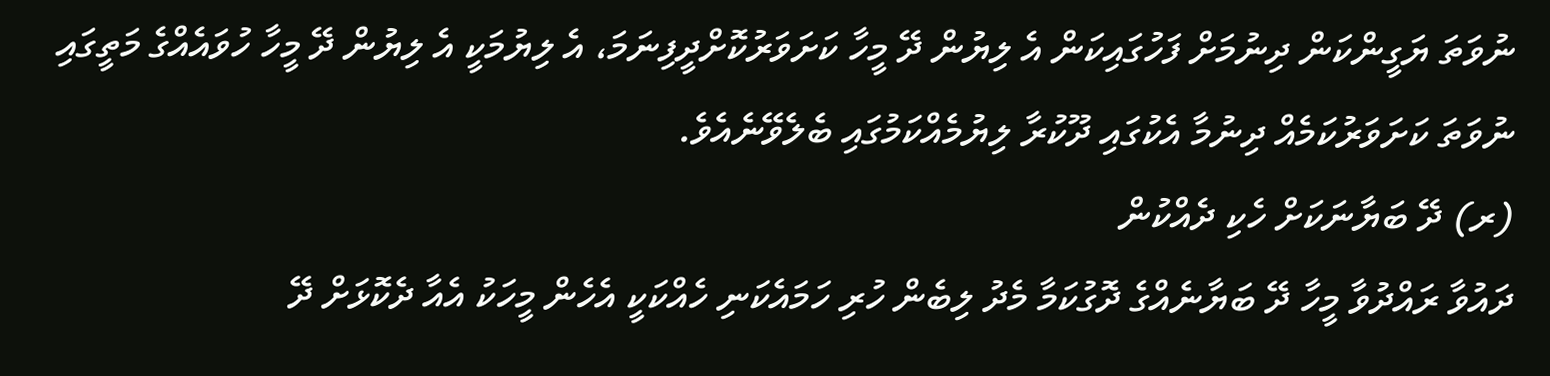ނުވަތަ ޔަގީންކަން ދިނުމަށް ފަހުގައިކަން އެ ލިޔުން ދޭ މީހާ ކަށަވަރުކޮށްދީފިނަމަ، އެ ލިޔުމަކީ އެ ލިޔުން ދޭ މީހާ ހުވައެއްގެ މަތީގައި ނުވަތަ ކަށަވަރުކަމެއް ދިނުމާ އެކުގައި ދޫކުރާ ލިޔުމެއްކަމުގައި ބެލެވޭނެއެވެ.
(ރ) ދޭ ބަޔާނަކަށް ހެކި ދެއްކުން
ދައުވާ ރައްދުވާ މީހާ ދޭ ބަޔާނެއްގެ ދޮގުކަމާ މެދު ލިބެން ހުރި ހަމައެކަނި ހެއްކަކީ އެހެން މީހަކު އެއާ ދެކޮޅަށް ދޭ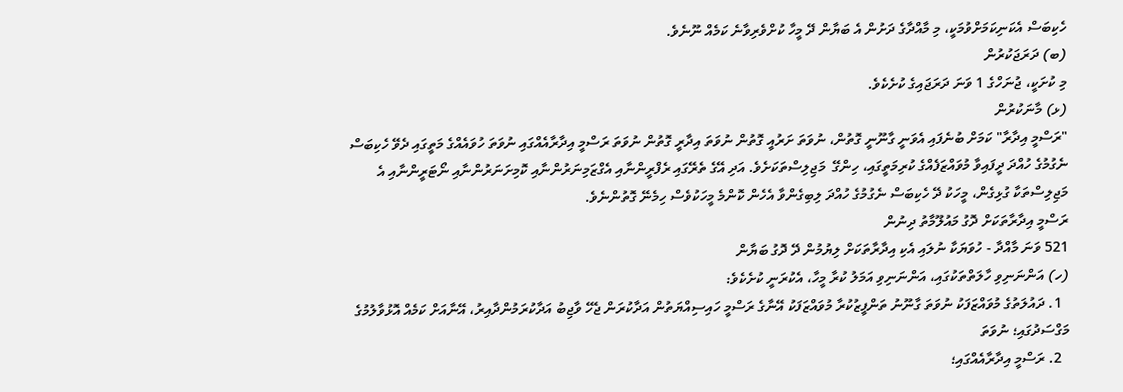ހެކިބަސް އެކަނިކަމަށްވުމަކީ، މި މާއްދާގެ ދަށުން އެ ބަޔާން ދޭ މީހާ ކުށްވެރިވާނެ ކަމެއް ނޫނެވެ.
(ބ) ދަރަޖަކުރުން
މި ކުށަކީ، ޖުނަހްގެ 1 ވަނަ ދަރަޖައިގެ ކުށެކެވެ.
(ޅ) މާނަކުރުން
"ރަސްމީ އިދާރާ" ކަމަށް ބުނެފައި އެވަނީ ގާނޫނީ ގޮތުން، ނުވަތަ ށަރުއީ ގޮތުން ނުވަތަ އިދާރީ ގޮތުން ނުވަތަ ރަސްމީ އިދާރާއެއްގައި ނުވަތަ ހުވައެއްގެ މަތީގައި ދެވޭ ހެކިބަސް ނެގުމުގެ ހުއްދަ ދީފައިވާ މުވައްޒަފެއްގެ ކުރިމަތީގައި، ހިންގޭ  މަޖިލިސްތަކަށެވެ. އަދި އޭގެ ތެރޭގައި ރެފްރީންނާއި އެގްޒަމިނަރުންނާއި ކޮމިށަނަރުންނާއި ނޯޓަރީންނާއި އެ މަޖިލިސްތަކާ ގުޅިގެން، މީހަކު ދޭ ހެކިބަސް ނެގުމުގެ ހުއްދަ ލިބިގެންވާ އެހެން ކޮންމެ މީހަކުވެސް ހިމެނޭ ގޮތުންނެވެ.
ރަސްމީ އިދާރާތަކަށް ދޮގު މައުލޫމާތު ދިނުން
521 ވަނަ މާއްދާ - ހުވަޔަކާ ނުލައި އެކި އިދާރާތަކަށް ލިޔުމުން ދޭ ދޮގު ބަޔާން
(ހ) އަންނަނިވި ހާލަތްތަކުގައި، އަންނަނިވި އަމަލު ކުރާ މީހާ، އެކުރަނީ ކުށެކެވެ:
  1. ދައުލަތުގެ މުވައްޒަފަކު ނުވަތަ ގާނޫނު ތަންފީޒުކުރާ މުވައްޒަފަކު އޭނާގެ ރަސްމީ ހައިސިއްޔަތުން އަދާކުރަން ޖެހޭ ވާޖިބު އަދާކުރަމުންދާއިރު، އޭނާއަށް ކަމެއް އޮޅުވާލުމުގެ މަގްސަދުގައި؛ ނުވަތަ
  2. ރަސްމީ އިދާރާއެއްގައި؛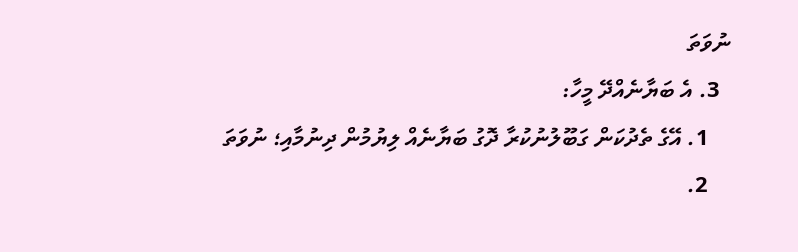ނުވަތަ
  3. އެ ބަޔާނެއްދޭ މީހާ:
    1. އޭގެ ތެދުކަން ގަބޫލުނުކުރާ ދޮގު ބަޔާނެއް ލިޔުމުން ދިނުމާއި؛ ނުވަތަ
    2.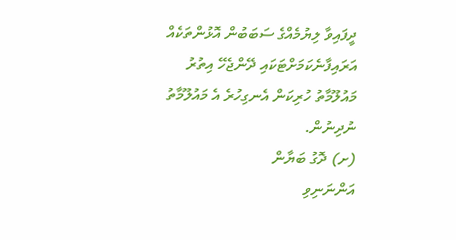ދީފައިވާ ލިޔުމެއްގެ ސަބަބުން އޮޅުންތަކެއް އަރައިފާނެކަމަށްޓަކައި ދޭންޖެހޭ އިތުރު މައުލޫމާތު ހުރިކަން އެނގިހުރެ އެ މައުލޫމާތު ނުދިނުން.
(ށ) ދޮގު ބަޔާން
އަންނަނިވި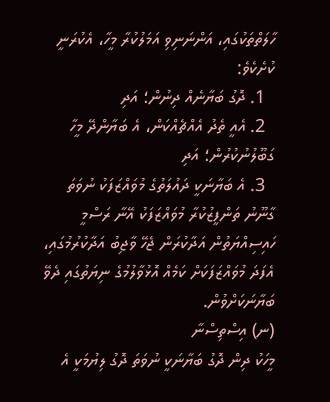ހާލަތްތަކުގައި، އަންނަނިވި އަމަލުކުރާ މީހާ، އެކުރަނީ ކުށެކެވެ:
  1. ދޮގު ބަޔާނެއް ދިނުން؛ އަދި
  2. އެއީ ތެދު އެއްޗެއްކަން، އެ ބަޔާންދޭ މީހާ ގަބޫލުނުކުރުން؛ އަދި
  3. އެ ބަޔާނަކީ ދައުލަތުގެ މުވައްޒަފަކު ނުވަތަ ގާނޫނު ތަންފީޒުކުރާ މުވައްޒަފަކު އޭނާ ރަސްމީ ހައިސިއްޔަތުން އަދާކުރަން ޖެހޭ ވާޖިބު އަދާކުރުމުގައި، އެފަދަ މުވައްޒަފަކަށް ކަމެއް އޮޅުވާލުމުގެ ނިޔަތުގައި ދެވޭ ބަޔާނަކަށްވުން.
(ނ) އިސްތިސްނާ
މީހަކު ދިން ދޮގު ބަޔާނަކީ ނުވަތަ ދޮގު ލިޔުމަކީ އެ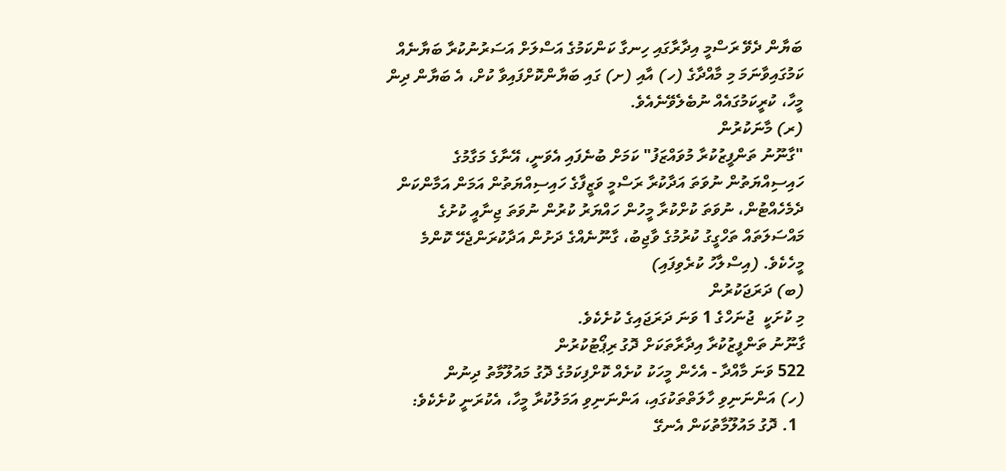ބަޔާން ދެވޭ ރަސްމީ އިދާރާގައި ހިނގާ ކަންކަމުގެ އަސްލަށް އަސަރުނުކުރާ ބަޔާނެއް ކަމުގައިވާނަމަ މި މާއްދާގެ (ހ) އާއި (ށ) ގައި ބަޔާންކޮށްފައިވާ ކުށް، އެ ބަޔާން ދިން މީހާ، ކުރީކަމުގައެއް ނުބެލެވޭނެއެވެ.
(ރ) މާނަކުރުން
"ގާނޫނު ތަންފީޒުކުރާ މުވައްޒަފު" ކަމަށް ބުނެފައި އެވަނީ، އޭނާގެ މަގާމުގެ ހައިސިއްޔަތުން ނުވަތަ އަދާކުރާ ރަސްމީ ވަޒީފާގެ ހައިސިއްޔަތުން އަމަން އަމާންކަން ދެމެހެއްޓުން، ނުވަތަ ކުށްކުރާ މީހުން ހައްޔަރު ކުރުން ނުވަތަ ޖިނާއީ ކުށުގެ މައްސަލަތައް ތަހްގީގު ކުރުމުގެ ވާޖިބު، ގާނޫނެއްގެ ދަށުން އަދާކުރަންޖެހޭ ކޮންމެ މީހެކެވެ. (އިސްލާހު ކުރެވިފައި)
(ބ) ދަރަޖަކުރުން
މި ކުށަކީ  ޖުނަހްގެ 1 ވަނަ ދަރަޖައިގެ ކުށެކެވެ.
ގާނޫނު ތަންފީޒުކުރާ އިދާރާތަކަށް ދޮގު ރިޕޯޓުކުރުން
522 ވަނަ މާއްދާ - އެހެން މީހަކު ކުށެއް ކޮށްފިކަމުގެ ދޮގު މައުލޫމާތު ދިނުން
(ހ) އަންނަނިވި ހާލަތްތަކުގައި، އަންނަނިވި އަމަލުކުރާ މީހާ، އެކުރަނީ ކުށެކެވެ:
  1. ދޮގު މައުލޫމާތުކަން އެނގޭ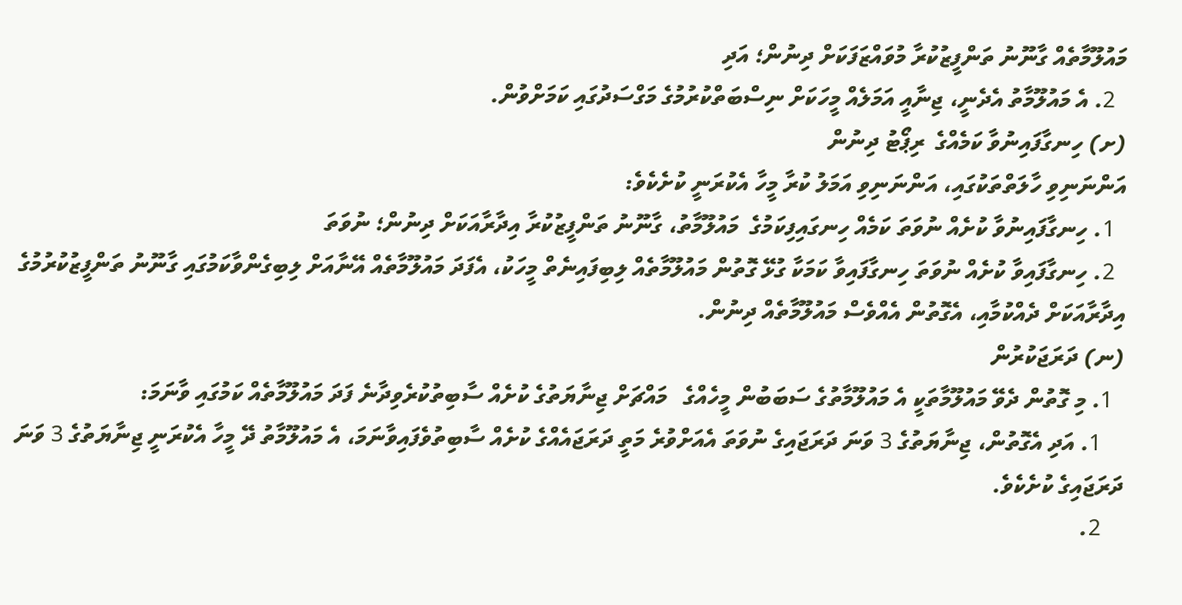މައުލޫމާތެއް ގާނޫނު ތަންފީޒުކުރާ މުވައްޒަފަކަށް ދިނުން؛ އަދި
  2. އެ މައުލޫމާތު އެދެނީ، ޖިނާއީ އަމަލެއް މީހަކަށް ނިސްބަތްކުރުމުގެ މަގްސަދުގައި ކަމަށްވުން.
(ށ) ހިނގާފައިނުވާ ކަމެއްގެ  ރިޕޯޓު ދިނުން
އަންނަނިވި ހާލަތްތަކުގައި، އަންނަނިވި އަމަލު ކުރާ މީހާ އެކުރަނީ ކުށެކެވެ:
  1. ހިނގާފައިނުވާ ކުށެއް ނުވަތަ ކަމެއް ހިނގައިފިކަމުގެ  މައުލޫމާތު، ގާނޫނު ތަންފީޒުކުރާ އިދާރާއަކަށް ދިނުން؛ ނުވަތަ
  2. ހިނގާފައިވާ ކުށެއް ނުވަތަ ހިނގާފައިވާ ކަމަކާ ގުޅޭ ގޮތުން މައުލޫމާތެއް ލިބިފައިނެތް މީހަކު، އެފަދަ މައުލޫމާތެއް އޭނާއަށް ލިބިގެންވާކަމުގައި ގާނޫނު ތަންފީޒުކުރުމުގެ އިދާރާއަކަށް ދެއްކުމާއި، އެގޮތުން އެއްވެސް މައުލޫމާތެއް ދިނުން.
(ނ) ދަރަޖަކުރުން
  1. މި ގޮތުން ދެވޭ މައުލޫމާތަކީ އެ މައުލޫމާތުގެ ސަބަބުން މީހެއްގެ   މައްޗަށް ޖިނާޔަތުގެ ކުށެއް ސާބިތުކުރެވިދާނެ ފަދަ މައުލޫމާތެއް ކަމުގައި ވާނަމަ:
    1. އަދި އެގޮތުން، ޖިނާޔަތުގެ 3 ވަނަ ދަރަޖައިގެ ނުވަތަ އެއަށްވުރެ މަތީ ދަރަޖައެއްގެ ކުށެއް ސާބިތުވެފައިވާނަމަ، އެ މައުލޫމާތު ދޭ މީހާ އެކުރަނީ ޖިނާޔަތުގެ 3 ވަނަ ދަރަޖައިގެ ކުށެކެވެ.
    2.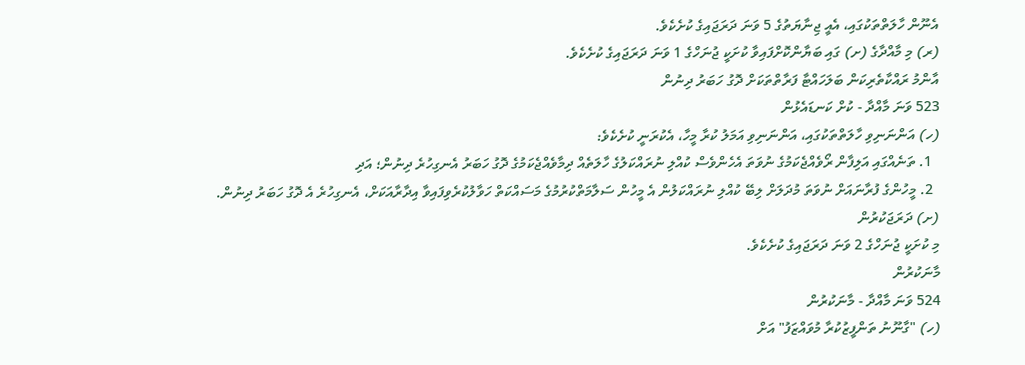އެނޫން ހާލަތްތަކުގައި، އެއީ ޖިނާޔަތުގެ 5 ވަނަ ދަރަޖައިގެ ކުށެކެވެ.
(ރ) މި މާއްދާގެ (ށ) ގައި ބަޔާންކޮށްފައިވާ ކުށަކީ ޖުނަހްގެ 1 ވަނަ ދަރަޖައިގެ ކުށެކެވެ.
އާންމު ރައްކާތެރިކަން ބަލަހައްޓާ ފަރާތްތަކަށް ދޮގު ހަބަރު ދިނުން
523 ވަނަ މާއްދާ - ކުށް ކަނޑައެޅުން
(ހ) އަންނަނިވި ހާލަތްތަކުގައި، އަންނަނިވި އަމަލު ކުރާ މީހާ، އެކުރަނީ ކުށެކެވެ:
  1. ތަނެއްގައި އަލިފާން ރޯވެއްޖެކަމުގެ ނުވަތަ އެހެންވެސް ކުއްލި ނުރައްކަލުގެ ހާލަތެއް ދިމާވެއްޖެކަމުގެ ދޮގު ހަބަރު އެނގިހުރެ ދިނުން؛ އަދި
  2. މީހުންގެ ފުރާނައަށް ނުވަތަ މުދަލަށް ލިބޭ ކުއްލި ނުރައްކަލުން އެ މީހުން ސަލާމަތްކުރުމުގެ މަސައްކަތް ހަވާލުކުރެވިފައިވާ އިދާރާއަކަށް، އެނގިހުރެ އެ ދޮގު ހަބަރު ދިނުން.
(ށ) ދަރަޖަކުރުން
މި ކުށަކީ ޖުނަހްގެ 2 ވަނަ ދަރަޖައިގެ ކުށެކެވެ.
މާނަކުރުން
524 ވަނަ މާއްދާ - މާނަކުރުން
(ހ) "ގާނޫނު ތަންފީޒުކުރާ މުވައްޒަފު" އަށް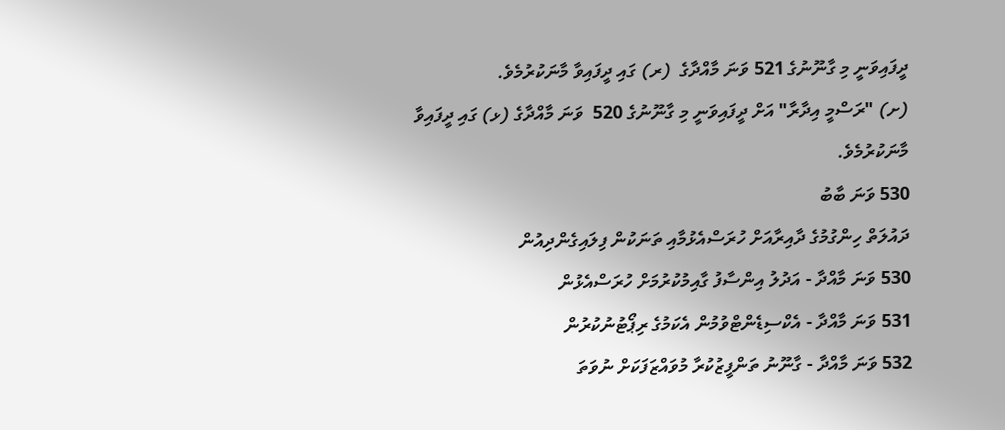ދީފައިވަނީ މި ގާނޫނުގެ 521 ވަނަ މާއްދާގެ  (ރ) ގައި ދީފައިވާ މާނަކުރުމެވެ.
(ށ) "ރަސްމީ އިދާރާ" އަށް ދީފައިވަނީ މި ގާނޫނުގެ 520  ވަނަ މާއްދާގެ (ޅ) ގައި ދީފައިވާ މާނަކުރުމެވެ.
530 ވަނަ ބާބު
ދައުލަތް ހިންގުމުގެ ދާއިރާއަށް ހުރަސްއެޅުމާއި ތަނަކުން ފިލައިގެންދިއުން
530 ވަނަ މާއްދާ - އަދުލު އިންސާފު ގާއިމުކުރުމަށް ހުރަސްއެޅުން
531 ވަނަ މާއްދާ - އެކްސިޑެންޓްވުމުން އެކަމުގެ ރިޕޯޓުނުކުރުން
532 ވަނަ މާއްދާ - ގާނޫނު ތަންފީޒުކުރާ މުވައްޒަފަކަށް ނުވަތަ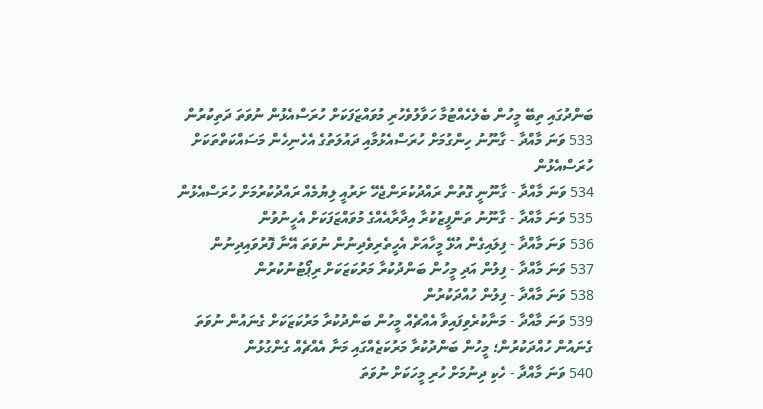ބަންދުގައި ތިބޭ މީހުން ބެލެހެއްޓުމާ ހަވާލުވެހުރި މުވައްޒަފަކަށް ހުރަސްއެޅުން ނުވަތަ ދަތިކުރުން
533 ވަނަ މާއްދާ - ގާނޫނު ހިންގުމަށް ހުރަސްއެޅުމާއި ދައުލަތުގެ އެހެނިހެން މަސައްކަތްތަކަށް ހުރަސްއެޅުން
534 ވަނަ މާއްދާ - ގާނޫނީ ގޮތުން ރައްދުކުރަންޖެހޭ ށަރުއީ ލިޔުމެއް ރައްދުކުރުމަށް ހުރަސްއެޅުން
535 ވަނަ މާއްދާ - ގާނޫނު ތަންފީޒުކުރާ އިދާރާއެއްގެ މުވައްޒަފަކަށް އެހީނުވުން
536 ވަނަ މާއްދާ - ފިލައިގެން އުޅޭ މީހާއަށް އެހީތެރިވެދިނުން ނުވަތަ އޭނާ ފޮރުވައިދިނުން
537 ވަނަ މާއްދާ - ފިލުން އަދި މީހުން ބަންދުކުރާ މަރުކަޒަކަށް ރިޕޯޓުނުކުރުން
538 ވަނަ މާއްދާ - ފިލުން ހުއްދަކުރުން
539 ވަނަ މާއްދާ - މަނާކުރެވިފައިވާ އެއްޗެއް މީހުން ބަންދުކުރާ މަރުކަޒަކަށް ގެނައުން ނުވަތަ ގެނައުން ހުއްދަކުރުން؛ މީހުން ބަންދުކުރާ މަރުކަޒެއްގައި މަނާ އެއްޗެއް ގެންގުޅުން
540 ވަނަ މާއްދާ - ހެކި ދިނުމަށް ހުރި މީހަކަށް ނުވަތަ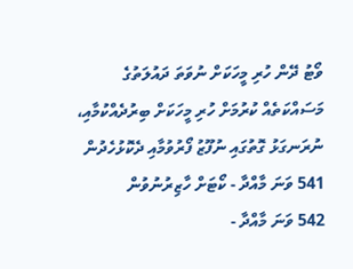ވޯޓު ދޭން ހުރި މީހަކަށް ނުވަތަ ދައުލަތުގެ މަސައްކަތެއް ކުރުމަށް ހުރި މީހަކަށް ބިރުދެއްކުމާއި، ނުރަނގަޅު ގޮތުގައި ނުފޫޒު ފޯރުވުމާއި ދެކޮޅުހެދުން
541 ވަނަ މާއްދާ - ކޯޓަށް ހާޒިރުނުވުން
542 ވަނަ މާއްދާ -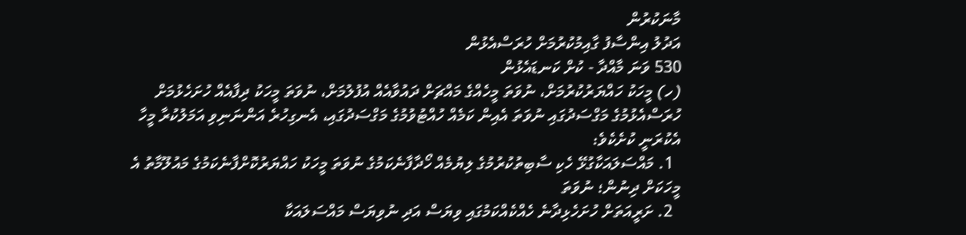މާނަކުރުން
އަދުލު އިންސާފު ގާއިމުކުރުމަށް ހުރަސްއެޅުން
530 ވަނަ މާއްދާ - ކުށް ކަނޑައެޅުން
(ހ) މީހަކު ހައްޔަރުކުރުމަށް، ނުވަތަ މީހެއްގެ މައްޗަށް ދައުވާއެއް އުފުލުމަށް، ނުވަތަ މީހަކު ދިފާއެއް ހުށަހެޅުމަށް ހުރަސްއެޅުމުގެ މަގްސަދުގައި ނުވަތަ އެއިން ކަމެއް ހުއްޓުވުމުގެ މަގްސަދުގައި، އެނގިހުރެ އަންނަނިވި އަމަލުކުރާ މީހާ އެކުރަނީ ކުށެކެވެ:
  1. މައްސަލައަކާގުޅޭ ހެކި ސާބިތުކުރުމުގެ ލިޔުމެއް ހޯދާފާނެކަމުގެ ނުވަތަ މީހަކު ހައްޔަރުކޮށްފާނެކަމުގެ މައުލޫމާތު އެ މީހަކަށް ދިނުން؛ ނުވަތަ
  2. ށަރީއަތަށް ހުށަހެޅިދާނެ ހެއްކެއްކަމުގައި ވިޔަސް އަދި ނުވިޔަސް މައްސަލައަކާ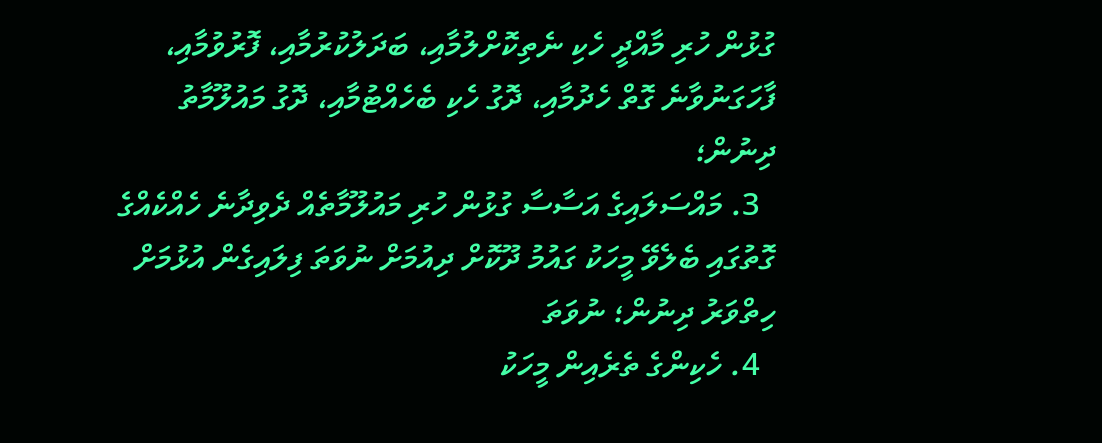ގުޅުން ހުރި މާއްދީ ހެކި ނެތިކޮށްލުމާއި، ބަދަލުކުރުމާއި، ފޮރުވުމާއި، ފާހަގަނުވާނެ ގޮތް ހެދުމާއި، ދޮގު ހެކި ބެހެއްޓުމާއި، ދޮގު މައުލޫމާތު ދިނުން؛
  3. މައްސަލައިގެ އަސާސާ ގުޅުން ހުރި މައުލޫމާތެއް ދެވިދާނެ ހެއްކެއްގެ ގޮތުގައި ބެލެވޭ މީހަކު ގައުމު ދޫކޮށް ދިއުމަށް ނުވަތަ ފިލައިގެން އުޅުމަށް ހިތްވަރު ދިނުން؛ ނުވަތަ
  4. ހެކިންގެ ތެރެއިން މީހަކު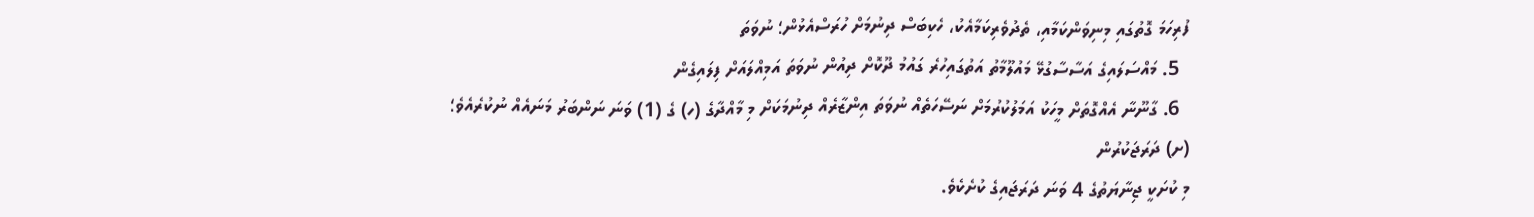ފުރިހަމަ ގޮތުގައި މިނިވަންކަމާއި، ތެދުވެރިކަމާއެކު، ހެކިބަސް ދިނުމަށް ހުރަސްއެޅުން؛ ނުވަތަ
  5. މައްސަލައިގެ އަސާސާގުޅޭ މައުލޫމާތު އަތުގައިހުރެ ގައުމު ދޫކޮށް ދިއުން ނުވަތަ އަމިއްލައަށް ފިލައިގެން
  6. ގާނޫނާ އެއްގޮތަށް މީހަކު އަމަލުކުރުމަށް ނަސޭހަތެއް ނުވަތަ އިންޒާރެއް ދިނުމަކަށް މި މާއްދާގެ (ހ) ގެ (1) ވަނަ ނަންބަރު މަނައެއް ނުކުރެއެވެ؛
(ށ) ދަރަޖަކުރުން
މި ކުށަކީ ޖިނާޔަތުގެ 4 ވަނަ ދަރަޖައިގެ ކުށެކެވެ.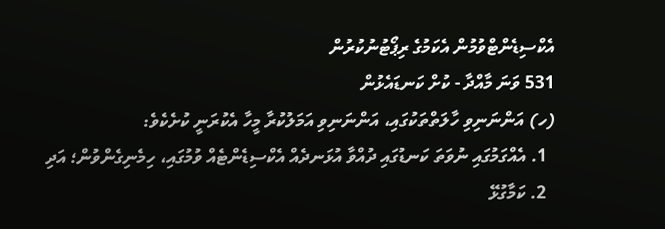އެކްސިޑެންޓްވުމުން އެކަމުގެ ރިޕޯޓުނުކުރުން
531 ވަނަ މާއްދާ - ކުށް ކަނޑައެޅުން
(ހ) އަންނަނިވި ހާލަތްތަކުގައި، އަންނަނިވި އަމަލުކުރާ މީހާ އެކުރަނީ ކުށެކެވެ:
  1. އެއްގަމުގައި ނުވަތަ ކަނޑުގައި ދުއްވާ އުޅަނދެއް އެކްސިޑެންޓެއް ވުމުގައި، ހިމެނިގެންވުން؛ އަދި
  2. ކަމާގުޅޭ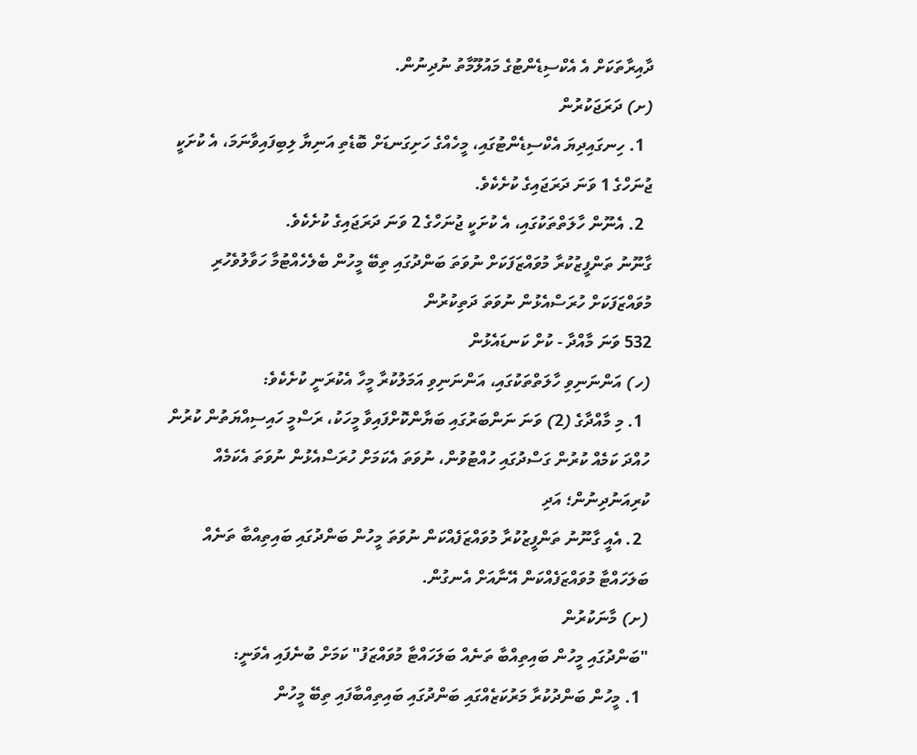ދާއިރާތަކަށް އެ އެކްސިޑެންޓުގެ މައުލޫމާތު ނުދިނުން.
(ށ) ދަރަޖަކުރުން
  1. ހިނގައިދިޔަ އެކްސިޑެންޓުގައި، މީހެއްގެ ހަށިގަނޑަށް ބޮޑެތި އަނިޔާ ލިބިފައިވާނަމަ، އެ ކުށަކީ ޖުނަހްގެ 1 ވަނަ ދަރަޖައިގެ ކުށެކެވެ.
  2. އެނޫން ހާލަތްތަކުގައި، އެ ކުށަކީ ޖުނަހްގެ 2 ވަނަ ދަރަޖައިގެ ކުށެކެވެ.
ގާނޫނު ތަންފީޒުކުރާ މުވައްޒަފަކަށް ނުވަތަ ބަންދުގައި ތިބޭ މީހުން ބެލެހެއްޓުމާ ހަވާލުވެހުރި މުވައްޒަފަކަށް ހުރަސްއެޅުން ނުވަތަ ދަތިކުރުން
532 ވަނަ މާއްދާ - ކުށް ކަނޑައެޅުން
(ހ) އަންނަނިވި ހާލަތްތަކުގައި، އަންނަނިވި އަމަލުކުރާ މީހާ އެކުރަނީ ކުށެކެވެ:
  1. މި މާއްދާގެ (2) ވަނަ ނަންބަރުގައި ބަޔާންކޮށްފައިވާ މީހަކު، ރަސްމީ ހައިސިއްޔަތުން ކުރުން ހުއްދަ ކަމެއް ކުރުން ގަސްދުގައި ހުއްޓުވުން، ނުވަތަ އެކަމަށް ހުރަސްއެޅުން ނުވަތަ އެކަމެއް ކުރިއަނުދިނުން؛ އަދި
  2. އެއީ ގާނޫނު ތަންފީޒުކުރާ މުވައްޒަފެއްކަން ނުވަތަ މީހުން ބަންދުގައި ބައިތިއްބާ ތަނެއް ބަލަހައްޓާ މުވައްޒަފެއްކަން އޭނާއަށް އެނގުން.
(ށ) މާނަކުރުން
"ބަންދުގައި މީހުން ބައިތިއްބާ ތަނެއް ބަލަހައްޓާ މުވައްޒަފު" ކަމަށް ބުނެފައި އެވަނީ:
  1. މީހުން ބަންދުކުރާ މަރުކަޒެއްގައި ބަންދުގައި ބައިތިއްބާފައި ތިބޭ މީހުން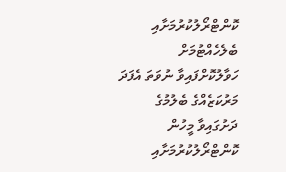ކޮންޓްރޯލުކުރުމަށާއި ބެލެހެއްޓުމަށް ހަވާލުކޮށްފައިވާ ނުވަތަ އެފަދަ މަރުކަޒެއްގެ ބެލުމުގެ ދަށުގައިވާ މީހުން ކޮންޓްރޯލުކުރުމަށާއި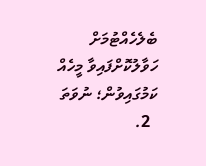ބެލެހެއްޓުމަށް ހަވާލުކޮށްފައިވާ މީހެއް ކަމުގައިވުން؛ ނުވަތަ
  2.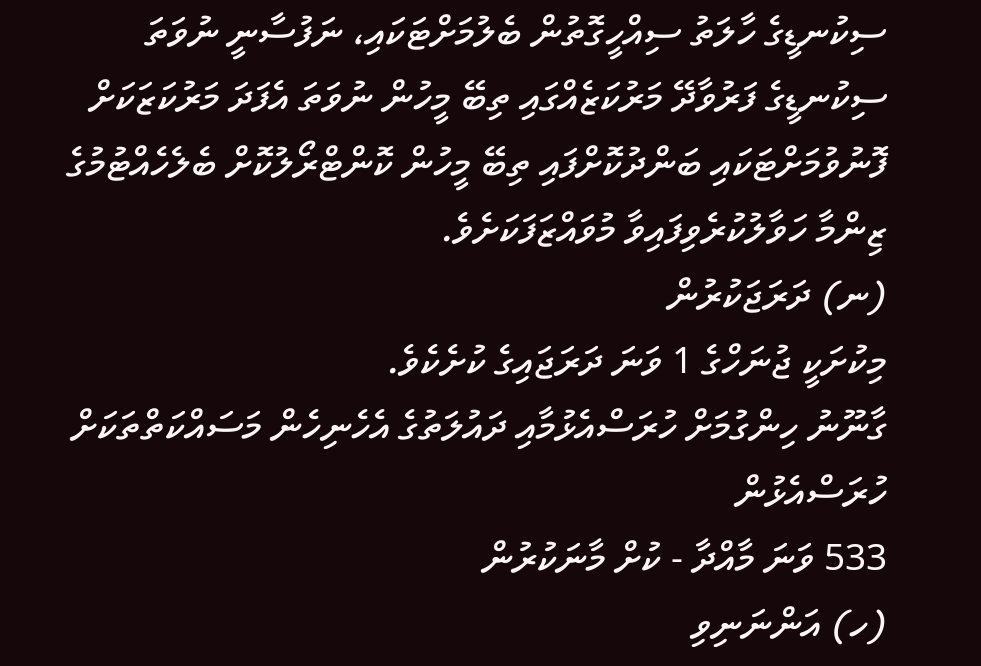ސިކުނޑީގެ ހާލަތު ސިއްހީގޮތުން ބެލުމަށްޓަކައި، ނަފުސާނީ ނުވަތަ ސިކުނޑީގެ ފަރުވާދޭ މަރުކަޒެއްގައި ތިބޭ މީހުން ނުވަތަ އެފަދަ މަރުކަޒަކަށް ފޮނުވުމަށްޓަކައި ބަންދުކޮށްފައި ތިބޭ މީހުން ކޮންޓްރޯލުކޮށް ބެލެހެއްޓުމުގެ ޒިންމާ ހަވާލުކުރެވިފައިވާ މުވައްޒަފަކަށެވެ.
(ނ) ދަރަޖަކުރުން
މިކުށަކީ ޖުނަހްގެ 1 ވަނަ ދަރަޖައިގެ ކުށެކެވެ.
ގާނޫނު ހިންގުމަށް ހުރަސްއެޅުމާއި ދައުލަތުގެ އެހެނިހެން މަސައްކަތްތަކަށް ހުރަސްއެޅުން
533 ވަނަ މާއްދާ - ކުށް މާނަކުރުން
(ހ) އަންނަނިވި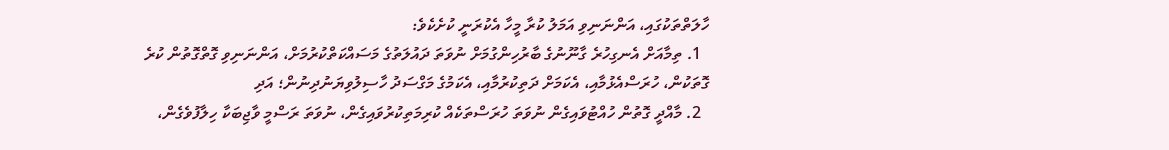ހާލަތްތަކުގައި، އަންނަނިވި އަމަލު ކުރާ މީހާ އެކުރަނީ ކުށެކެވެ:
  1. ތިމާއަށް އެނގިހުރެ ގާނޫނުގެ ބާރުހިންގުމަށް ނުވަތަ ދައުލަތުގެ މަސައްކަތްކުރުމަށް، އަންނަނިވި ގޮތްގޮތުން ކުރެ ގޮތަކުން، ހުރަސްއެޅުމާއި، އެކަމަށް ދަތިކުރުމާއި، އެކަމުގެ މަގްސަދު ހާސިލުވިޔަނުދިނުން؛ އަދި
  2. މާއްދީ ގޮތުން ހުއްޓުވައިގެން ނުވަތަ ހުރަސްތަކެއް ކުރިމަތިކުރުވައިގެން، ނުވަތަ ރަސްމީ ވާޖިބަކާ ހިލާފުވެގެން،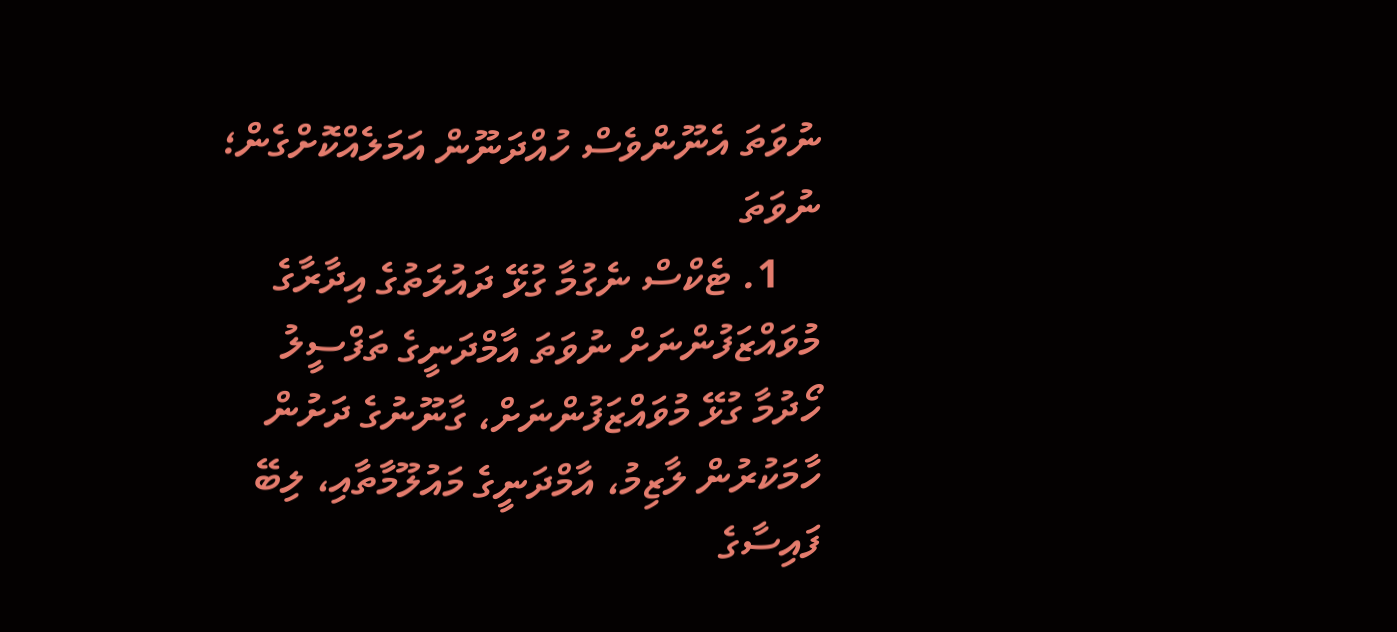ނުވަތަ އެނޫންވެސް ހުއްދަނޫން އަމަލެއްކޮށްގެން؛ ނުވަތަ
    1. ޓެކްސް ނެގުމާ ގުޅޭ ދައުލަތުގެ އިދާރާގެ މުވައްޒަފުންނަށް ނުވަތަ އާމްދަނީގެ ތަފްސީލު ހޯދުމާ ގުޅޭ މުވައްޒަފުންނަށް، ގާނޫނުގެ ދަށުން ހާމަކުރުން ލާޒިމު، އާމްދަނީގެ މައުލޫމާތާއި، ލިބޭ ފައިސާގެ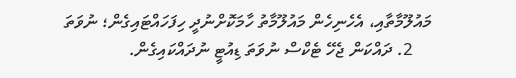މައުލޫމާތާއި، އެހެނިހެން މައުލޫމާތު ހާމަކޮށްނުދީ ހިފަހައްޓައިގެން؛ ނުވަތަ
    2. ދައްކަން ޖެހޭ ޓެކްސް ނުވަތަ ޑިއުޓީ ނުދައްކައިގެން.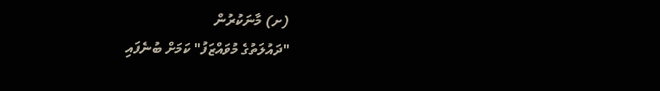(ށ) މާނަކުރުން
"ދައުލަތުގެ މުވައްޒަފު" ކަމަށް ބުނެފައި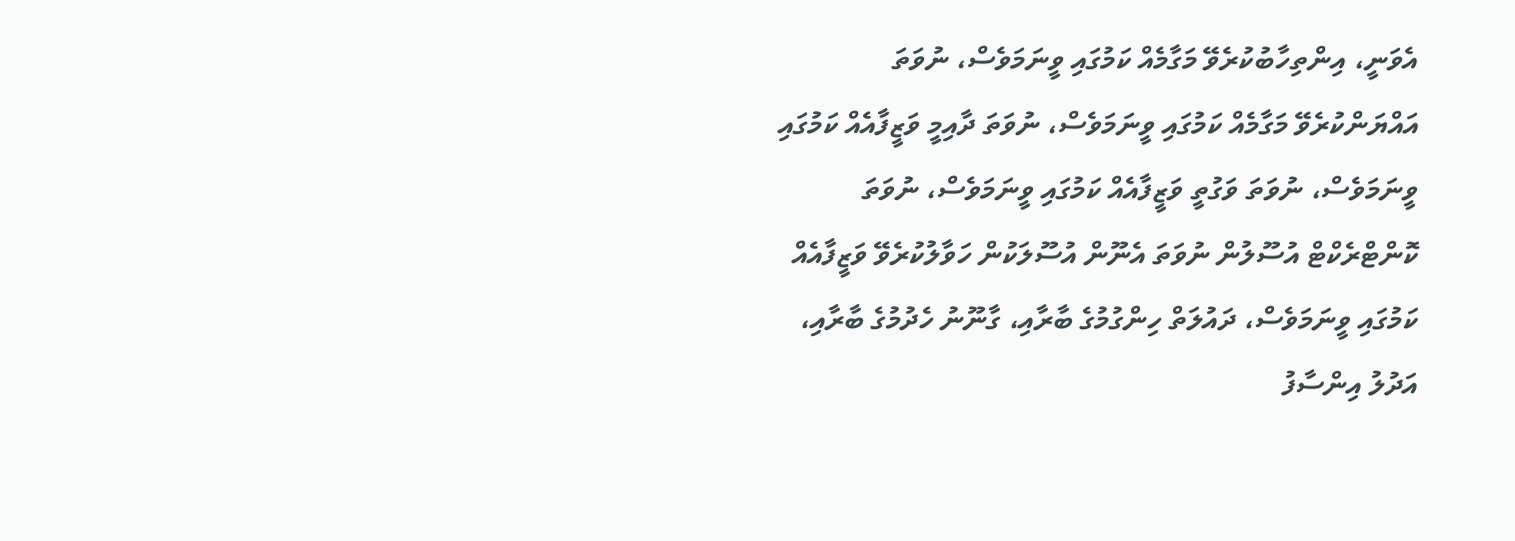އެވަނީ، އިންތިހާބުކުރެވޭ މަގާމެއް ކަމުގައި ވީނަމަވެސް، ނުވަތަ އައްޔަންކުރެވޭ މަގާމެއް ކަމުގައި ވީނަމަވެސް، ނުވަތަ ދާއިމީ ވަޒީފާއެއް ކަމުގައި ވީނަމަވެސް، ނުވަތަ ވަގުތީ ވަޒީފާއެއް ކަމުގައި ވީނަމަވެސް، ނުވަތަ ކޮންޓްރެކްޓް އުސޫލުން ނުވަތަ އެނޫން އުސޫލަކުން ހަވާލުކުރެވޭ ވަޒީފާއެއް ކަމުގައި ވީނަމަވެސް، ދައުލަތް ހިންގުމުގެ ބާރާއި، ގާނޫނު ހެދުމުގެ ބާރާއި، އަދުލު އިންސާފު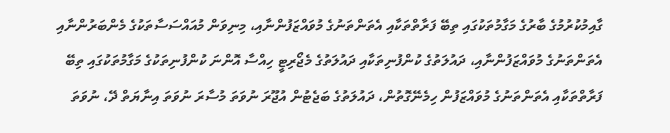ގާއިމުކުރުމުގެ ބާރުގެ މަގާމުތަކުގައި ތިބޭ ފަރާތްތަކާއި އެތަންތަނުގެ މުވައްޒަފުންނާއި، މިނިވަން މުއައްސަސާތަކުގެ މެންބަރުންނާއި އެތަންތަނުގެ މުވައްޒަފުންނާއި، ދައުލަތުގެ ކުންފުނިތަކާއި ދައުލަތުގެ މެޖޯރިޓީ ހިއްސާ އޮންނަ ކުންފުނިތަކުގެ މަގާމުތަކުގައި ތިބޭ ފަރާތްތަކާއި އެތަންތަނުގެ މުވައްޒަފުން ހިމެނޭގޮތުން، ދައުލަތުގެ ބަޖެޓުން އުޖޫރަ ނުވަތަ މުސާރަ ނުވަތަ އިނާޔަތް ދޭ، ނުވަތަ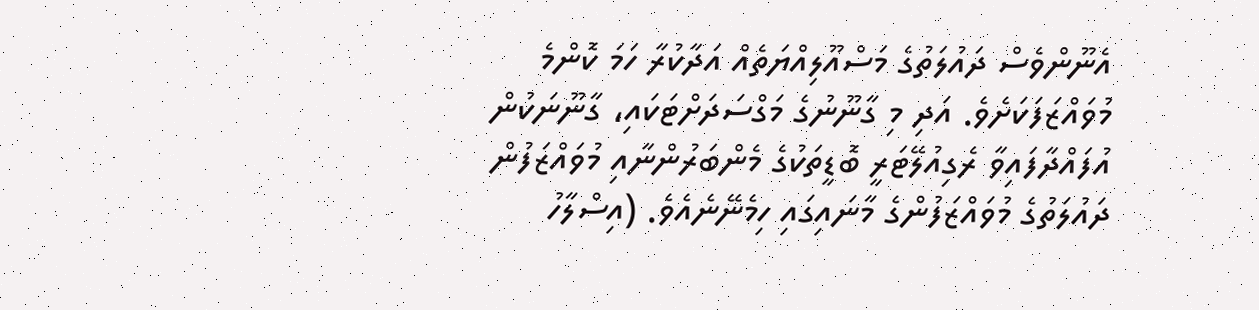އެނޫންވެސް ދައުލަތުގެ މަސްއޫލިއްޔަތެއް އަދާކުރާ ހަމަ ކޮންމެ މުވައްޒަފަކަށެވެ. އަދި މި ގާނޫނުގެ މަގްސަދަށްޓަކައި، ގާނޫނަކުން އުފައްދާފައިވާ ރެގިއުލޭޓަރީ ބޮޑީތަކުގެ މެންބަރުންނާއި މުވައްޒަފުން ދައުލަތުގެ މުވައްޒަފުންގެ މާނައިގައި ހިމެނޭނެއެވެ. (އިސްލާހު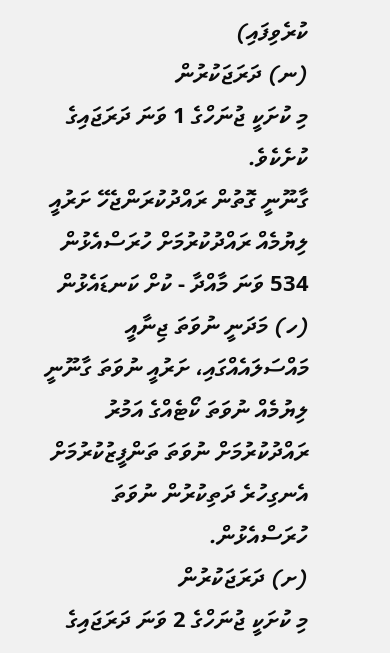ކުރެވިފައި)
(ނ) ދަރަޖަކުރުން
މި ކުށަކީ ޖުނަހްގެ 1 ވަނަ ދަރަޖައިގެ ކުށެކެވެ.
ގާނޫނީ ގޮތުން ރައްދުކުރަންޖެހޭ ށަރުއީ ލިޔުމެއް ރައްދުކުރުމަށް ހުރަސްއެޅުން
534 ވަނަ މާއްދާ - ކުށް ކަނޑައެޅުން
(ހ) މަދަނީ ނުވަތަ ޖިނާއީ މައްސަލައެއްގައި، ށަރުއީ ނުވަތަ ގާނޫނީ ލިޔުމެއް ނުވަތަ ކޯޓެއްގެ އަމުރު ރައްދުކުރުމަށް ނުވަތަ ތަންފީޒުކުރުމަށް އެނގިހުރެ ދަތިކުރުން ނުވަތަ ހުރަސްއެޅުން.
(ށ) ދަރަޖަކުރުން
މި ކުށަކީ ޖުނަހްގެ 2 ވަނަ ދަރަޖައިގެ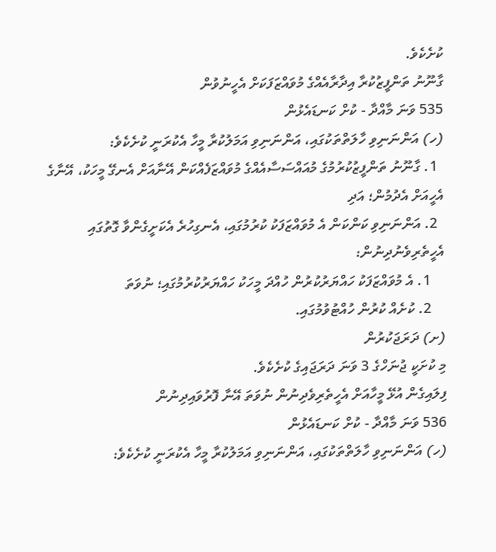ކުށެކެވެ.
ގާނޫނު ތަންފީޒުކުރާ އިދާރާއެއްގެ މުވައްޒަފަކަށް އެހީނުވުން
535 ވަނަ މާއްދާ - ކުށް ކަނޑައެޅުން
(ހ) އަންނަނިވި ހާލަތްތަކުގައި، އަންނަނިވި އަމަލުކުރާ މީހާ އެކުރަނީ ކުށެކެވެ:
  1. ގާނޫނު ތަންފީޒުކުރުމުގެ މުއައްސަސާއެއްގެ މުވައްޒަފެއްކަން އޭނާއަށް އެނގޭ މީހަކު، އޭނާގެ އެހީއަށް އެދުމުން؛ އަދި
  2. އަންނަނިވި ކަންކަން އެ މުވައްޒަފަކު ކުރުމުގައި، އެނގިހުރެ އެކަށީގެންވާ ގޮތުގައި އެހީތެރިވެނުދިނުން:
    1. އެ މުވައްޒަފަކު ހައްޔަރުކުރުން ހުއްދަ މީހަކު ހައްޔަރުކުރުމުގައި؛ ނުވަތަ
    2. ކުށެއް ކުރުން ހުއްޓުވުމުގައި.
(ށ) ދަރަޖަކުރުން
މި ކުށަކީ ޖުނަހްގެ 3 ވަނަ ދަރަޖައިގެ ކުށެކެވެ.
ފިލައިގެން އުޅޭ މީހާއަށް އެހީތެރިވެދިނުން ނުވަތަ އޭނާ ފޮރުވައިދިނުން
536 ވަނަ މާއްދާ - ކުށް ކަނޑައެޅުން
(ހ) އަންނަނިވި ހާލަތްތަކުގައި، އަންނަނިވި އަމަލުކުރާ މީހާ އެކުރަނީ ކުށެކެވެ: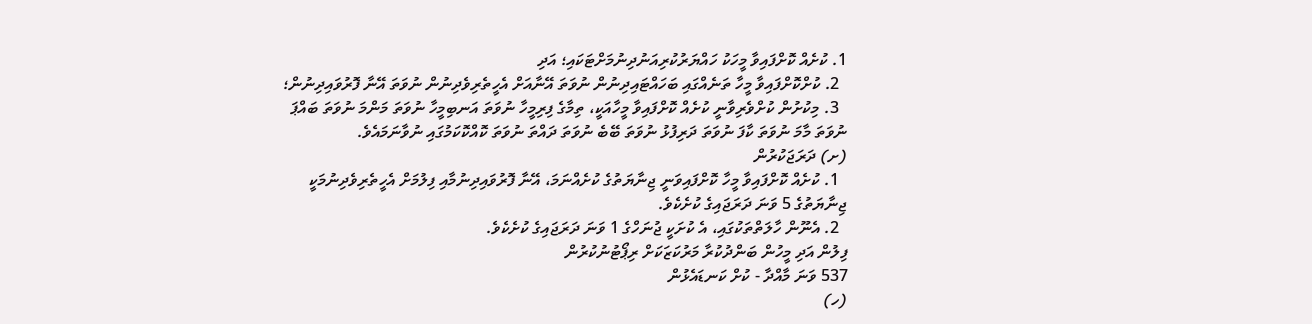1. ކުށެއް ކޮށްފައިވާ މީހަކު ހައްޔަރުކުރިއަނުދިނުމަށްޓަކައި؛ އަދި
  2. ކުށްކޮށްފައިވާ މީހާ ތަނެއްގައި ބަހައްޓައިދިނުން ނުވަތަ އޭނާއަށް އެހީތެރިވެދިނުން ނުވަތަ އޭނާ ފޮރުވައިދިނުން؛
  3. މިކުށުން ކުށްވެރިވާނީ ކުށެއް ކޮށްފައިވާ މީހާއަކީ، ތިމާގެ ފިރިމީހާ ނުވަތަ އަނބިމީހާ ނުވަތަ މަންމަ ނުވަތަ ބައްޕަ ނުވަތަ މާމަ ނުވަތަ ކާފަ ނުވަތަ ދަރިފުޅު ނުވަތަ ބޭބެ ނުވަތަ ދައްތަ ނުވަތަ ކޮއްކޮކަމުގައި ނުވާނަމައެވެ.
(ށ) ދަރަޖަކުރުން
  1. ކުށެއް ކޮށްފައިވާ މީހާ ކޮށްފައިވަނީ ޖިނާޔަތުގެ ކުށެއްނަމަ، އޭނާ ފޮރުވައިދިނުމާއި ފިލުމަށް އެހީތެރިވެދިނުމަކީ ޖިނާޔަތުގެ 5 ވަނަ ދަރަޖައިގެ ކުށެކެވެ.
  2. އެނޫން ހާލަތްތަކުގައި، އެ ކުށަކީ ޖުނަހްގެ 1 ވަނަ ދަރަޖައިގެ ކުށެކެވެ.
ފިލުން އަދި މީހުން ބަންދުކުރާ މަރުކަޒަކަށް ރިޕޯޓުނުކުރުން
537 ވަނަ މާއްދާ - ކުށް ކަނޑައެޅުން
(ހ)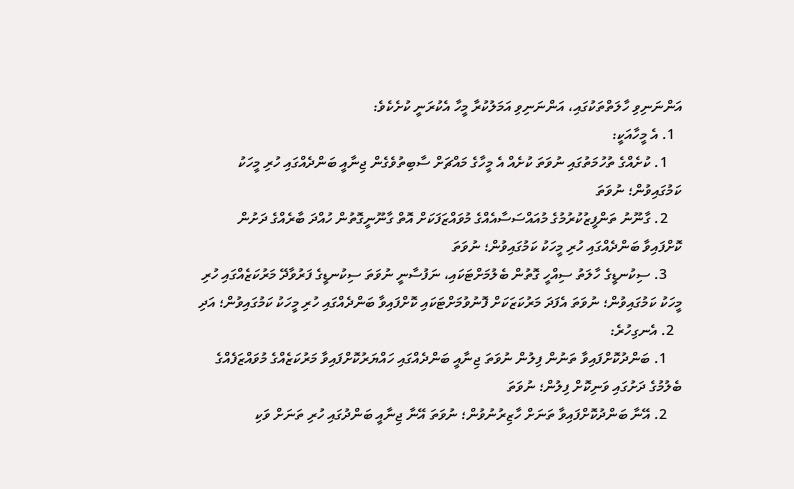އަންނަނިވި ހާލަތްތަކުގައި، އަންނަނިވި އަމަލުކުރާ މީހާ އެކުރަނީ ކުށެކެވެ:
  1. އެ މީހާއަކީ:
    1. ކުށެއްގެ ތުހުމަތުގައި ނުވަތަ ކުށެއް އެ މީހާގެ މައްޗަށް ސާބިތުވެގެން ޖިނާއީ ބަންދެއްގައި ހުރި މީހަކު ކަމުގައިވުން؛ ނުވަތަ
    2. ގާނޫނު ތަންފީޒުކުރުމުގެ މުއައްސަސާއެއްގެ މުވައްޒަފަކަށް އޮތް ގާނޫނީގޮތުން ހުއްދަ ބާރެއްގެ ދަށުން ކޮށްފައިވާ ބަންދެއްގައި ހުރި މީހަކު ކަމުގައިވުން؛ ނުވަތަ
    3. ސިކުނޑީގެ ހާލަތު ސިއްހީ ގޮތުން ބެލުމަށްޓަކައި، ނަފުސާނީ ނުވަތަ ސިކުނޑީގެ ފަރުވާދޭ މަރުކަޒެއްގައި ހުރި މީހަކު ކަމުގައިވުން؛ ނުވަތަ އެފަދަ މަރުކަޒަކަށް ފޮނުވުމަށްޓަކައި ކޮށްފައިވާ ބަންދެއްގައި ހުރި މީހަކު ކަމުގައިވުން؛ އަދި
  2. އެނގިހުރެ:
    1. ބަންދުކޮށްފައިވާ ތަނުން ފިލުން ނުވަތަ ޖިނާއީ ބަންދެއްގައި ހައްޔަރުކޮށްފައިވާ މަރުކަޒެއްގެ މުވައްޒަފެއްގެ ބެލުމުގެ ދަށުގައި ވަނިކޮށް ފިލުން؛ ނުވަތަ
    2. އޭނާ ބަންދުކޮށްފައިވާ ތަނަށް ހާޒިރުނުވުން؛ ނުވަތަ އޭނާ ޖިނާއީ ބަންދުގައި ހުރި ތަނަށް ވަކި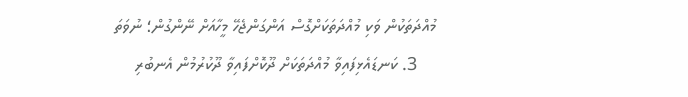މުއްދަތަކުން ވަކި މުއްދަތަކަށްގޮސް އަންގަންޖެހޭ މީހާއަށް ނޭންގުން؛ ނުވަތަ
    3. ކަނޑައެޅިފައިވާ މުއްދަތަކަށް ދޫކޮށްފައިވާ ދޫކުރުމުން އެނބުރި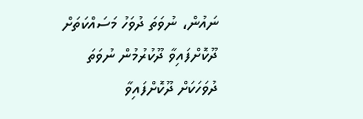ނައުން، ނުވަތަ ދުވަހު މަސައްކަތަށް ދޫކޮށްފައިވާ ދޫކުރުމުން ނުވަތަ ދުވަހަކަށް ދޫކޮށްފައިވާ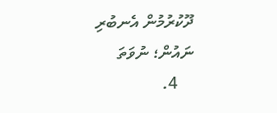ދޫކުރުމުން އެނބުރި ނައުން؛ ނުވަތަ
    4.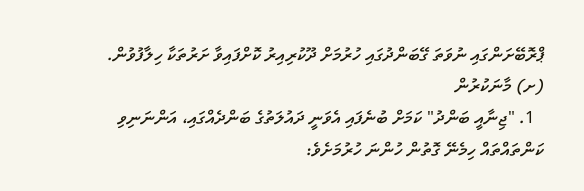ޕްރޮބޭށަންގައި ނުވަތަ ގޭބަންދުގައި ހުރުމަށް ދޫކުރިއިރު ކޮށްފައިވާ ށަރުތަކާ ހިލާފުވުން.
(ށ) މާނަކުރުން
  1. "ޖިނާއީ ބަންދު" ކަމަށް ބުނެފައި އެވަނީ ދައުލަތުގެ ބަންދެއްގައި، އަންނަނިވި ކަންތައްތައް ހިމެނޭ ގޮތުން ހުންނަ ހުރުމަށެވެ: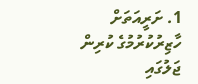1. ށަރީއަތަށް ހާޒިރުކުރުމުގެ ކުރިން ޖަލުގައި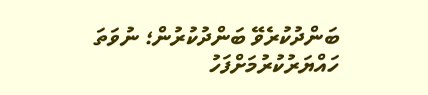ބަންދުކުރެވޭ ބަންދުކުރުން؛ ނުވަތަ ހައްޔަރުކުރުމަށްފަހު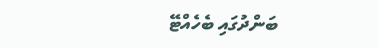ބަންދުގައި ބެހެއްޓޭ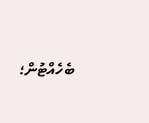ބެހެއްޓުން؛